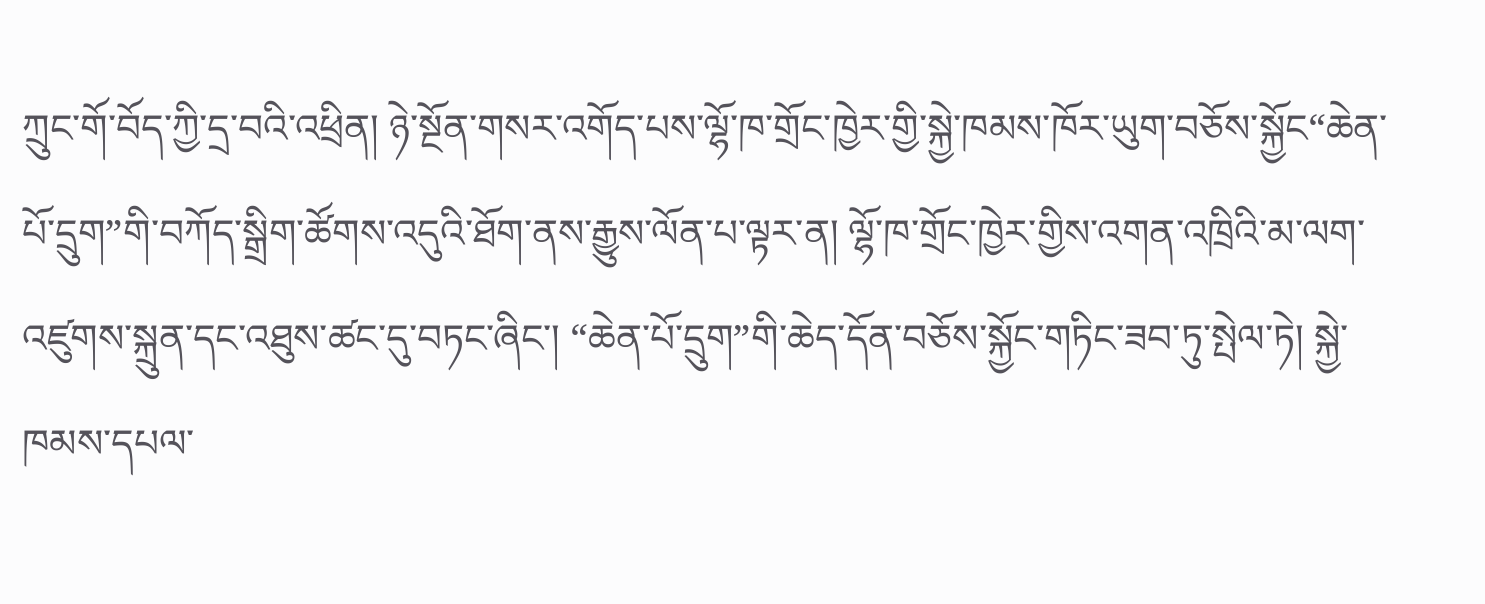ཀྲུང་གོ་བོད་ཀྱི་དྲ་བའི་འཕྲིན། ཉེ་སྔོན་གསར་འགོད་པས་ལྷོ་ཁ་གྲོང་ཁྱེར་གྱི་སྐྱེ་ཁམས་ཁོར་ཡུག་བཅོས་སྐྱོང“ཆེན་པོ་དྲུག”གི་བཀོད་སྒྲིག་ཚོགས་འདུའི་ཐོག་ནས་རྒྱུས་ལོན་པ་ལྟར་ན། ལྷོ་ཁ་གྲོང་ཁྱེར་གྱིས་འགན་འཁྲིའི་མ་ལག་འཛུགས་སྐྲུན་དང་འཐུས་ཚང་དུ་བཏང་ཞིང་། “ཆེན་པོ་དྲུག”གི་ཆེད་དོན་བཅོས་སྐྱོང་གཏིང་ཟབ་ཏུ་སྤེལ་ཏེ། སྐྱེ་ཁམས་དཔལ་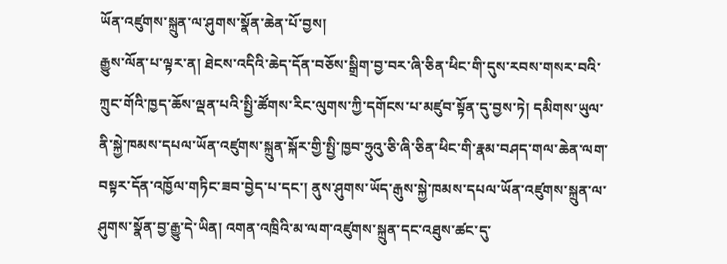ཡོན་འཛུགས་སྐྲུན་ལ་ཤུགས་སྣོན་ཆེན་པོ་བྱས།
རྒྱུས་ལོན་པ་ལྟར་ན། ཐེངས་འདིའི་ཆེད་དོན་བཅོས་སྒྲིག་བྱ་བར་ཞི་ཅིན་ཕིང་གི་དུས་རབས་གསར་བའི་ཀྲུང་གོའི་ཁྱད་ཆོས་ལྡན་པའི་སྤྱི་ཚོགས་རིང་ལུགས་ཀྱི་དགོངས་པ་མཛུབ་སྟོན་དུ་བྱས་ཏེ། དམིགས་ཡུལ་ནི་སྐྱེ་ཁམས་དཔལ་ཡོན་འཛུགས་སྐྲུན་སྐོར་གྱི་སྤྱི་ཁྱབ་ཧྲུའུ་ཅི་ཞི་ཅིན་ཕིང་གི་རྣམ་བཤད་གལ་ཆེན་ལག་བསྟར་དོན་འཁྱོལ་གཏིང་ཟབ་བྱེད་པ་དང་། ནུས་ཤུགས་ཡོད་རྒུས་སྐྱེ་ཁམས་དཔལ་ཡོན་འཛུགས་སྐྲུན་ལ་ཤུགས་སྣོན་བྱ་རྒྱུ་དེ་ཡིན། འགན་འཁྲིའི་མ་ལག་འཛུགས་སྐྲུན་དང་འཐུས་ཚང་དུ་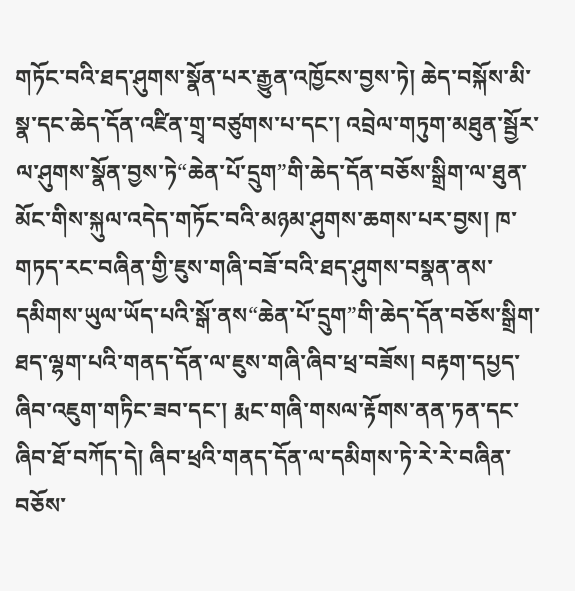གཏོང་བའི་ཐད་ཤུགས་སྣོན་པར་རྒྱུན་འཁྱོངས་བྱས་ཏེ། ཆེད་བསྐོས་མི་སྣ་དང་ཆེད་དོན་འཛིན་གྲྭ་བཙུགས་པ་དང་། འབྲེལ་གཏུག་མཐུན་སྦྱོར་ལ་ཤུགས་སྣོན་བྱས་ཏེ“ཆེན་པོ་དྲུག”གི་ཆེད་དོན་བཅོས་སྒྲིག་ལ་ཐུན་མོང་གིས་སྐུལ་འདེད་གཏོང་བའི་མཉམ་ཤུགས་ཆགས་པར་བྱས། ཁ་གཏད་རང་བཞིན་གྱི་ཇུས་གཞི་བཟོ་བའི་ཐད་ཤུགས་བསྣན་ནས་དམིགས་ཡུལ་ཡོད་པའི་སྒོ་ནས“ཆེན་པོ་དྲུག”གི་ཆེད་དོན་བཅོས་སྒྲིག་ཐད་ལྷག་པའི་གནད་དོན་ལ་ཇུས་གཞི་ཞིབ་ཕྲ་བཟོས། བརྟག་དཔྱད་ཞིབ་འཇུག་གཏིང་ཟབ་དང་། རྨང་གཞི་གསལ་རྟོགས་ནན་ཏན་དང་ཞིབ་ཐོ་བཀོད་དེ། ཞིབ་ཕྲའི་གནད་དོན་ལ་དམིགས་ཏེ་རེ་རེ་བཞིན་བཅོས་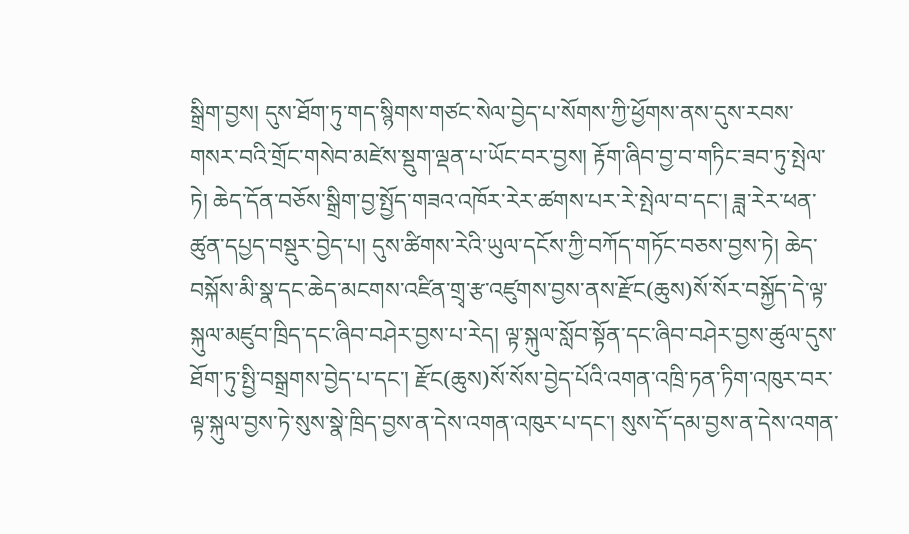སྒྲིག་བྱས། དུས་ཐོག་ཏུ་གད་སྙིགས་གཙང་སེལ་བྱེད་པ་སོགས་ཀྱི་ཕྱོགས་ནས་དུས་རབས་གསར་བའི་གྲོང་གསེབ་མཛེས་སྡུག་ལྡན་པ་ཡོང་བར་བྱས། རྟོག་ཞིབ་བྱ་བ་གཏིང་ཟབ་ཏུ་སྤེལ་ཏེ། ཆེད་དོན་བཅོས་སྒྲིག་བྱ་སྤྱོད་གཟའ་འཁོར་རེར་ཚགས་པར་རེ་སྤེལ་བ་དང་། ཟླ་རེར་ཕན་ཚུན་དཔྱད་བསྡུར་བྱེད་པ། དུས་ཚིགས་རེའི་ཡུལ་དངོས་ཀྱི་བཀོད་གཏོང་བཅས་བྱས་ཏེ། ཆེད་བསྐོས་མི་སྣ་དང་ཆེད་མངགས་འཛིན་གྲྭ་རྩ་འཛུགས་བྱས་ནས་རྫོང(ཆུས)སོ་སོར་བསྐྱོད་དེ་ལྟ་སྐུལ་མཛུབ་ཁྲིད་དང་ཞིབ་བཤེར་བྱས་པ་རེད། ལྟ་སྐུལ་སློབ་སྟོན་དང་ཞིབ་བཤེར་བྱས་ཚུལ་དུས་ཐོག་ཏུ་སྤྱི་བསྒྲགས་བྱེད་པ་དང་། རྫོང(ཆུས)སོ་སོས་བྱེད་པོའི་འགན་འཁྲི་ཏན་ཏིག་འཁུར་བར་ལྟ་སྐུལ་བྱས་ཏེ་སུས་སྣེ་ཁྲིད་བྱས་ན་དེས་འགན་འཁུར་པ་དང་། སུས་དོ་དམ་བྱས་ན་དེས་འགན་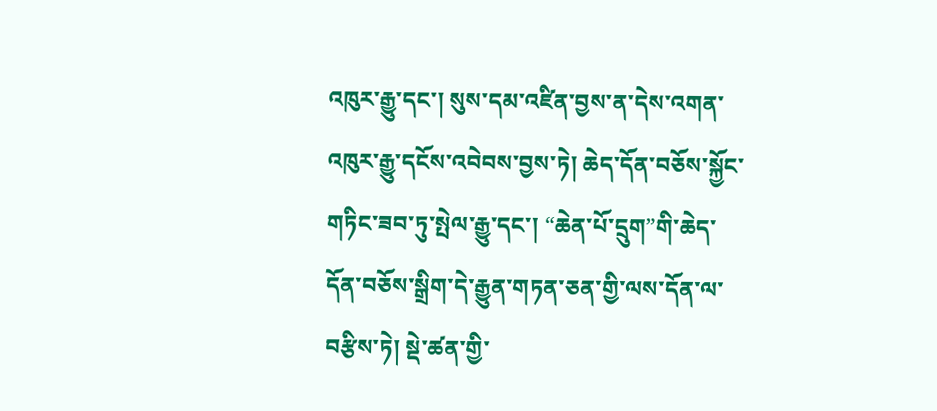འཁུར་རྒྱུ་དང་། སུས་དམ་འཛིན་བྱས་ན་དེས་འགན་འཁུར་རྒྱུ་དངོས་འབེབས་བྱས་ཏེ། ཆེད་དོན་བཅོས་སྐྱོང་གཏིང་ཟབ་ཏུ་སྤེལ་རྒྱུ་དང་། “ཆེན་པོ་དྲུག”གི་ཆེད་དོན་བཅོས་སྒྲིག་དེ་རྒྱུན་གཏན་ཅན་གྱི་ལས་དོན་ལ་བརྩིས་ཏེ། སྡེ་ཚན་གྱི་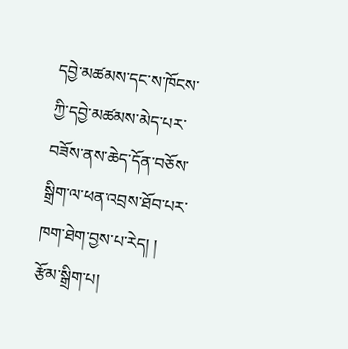དབྱེ་མཚམས་དང་ས་ཁོངས་ཀྱི་དབྱེ་མཚམས་མེད་པར་བཟོས་ནས་ཆེད་དོན་བཅོས་སྒྲིག་ལ་ཕན་འབྲས་ཐོབ་པར་ཁག་ཐེག་བྱས་པ་རེད། །
རྩོམ་སྒྲིག་པ།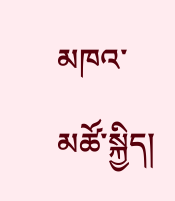མཁའ་མཚོ་སྐྱིད།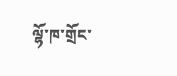ལྷོ་ཁ་གྲོང་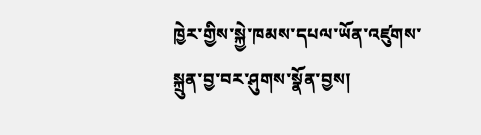ཁྱེར་གྱིས་སྐྱེ་ཁམས་དཔལ་ཡོན་འཛུགས་སྐྲུན་བྱ་བར་ཤུགས་སྣོན་བྱས།